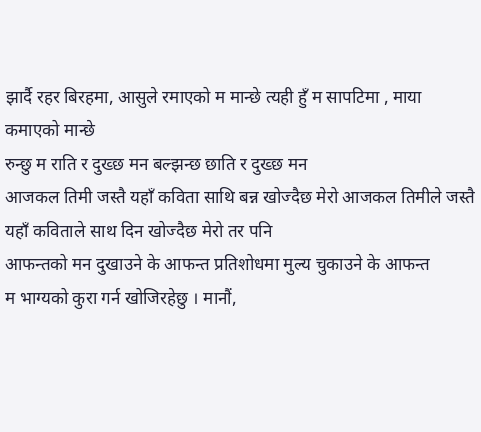झार्दै रहर बिरहमा, आसुले रमाएको म मान्छे त्यही हुँ म सापटिमा , माया कमाएको मान्छे
रुन्छु म राति र दुख्छ मन बल्झन्छ छाति र दुख्छ मन
आजकल तिमी जस्तै यहाँ कविता साथि बन्न खोज्दैछ मेरो आजकल तिमीले जस्तै यहाँ कविताले साथ दिन खोज्दैछ मेरो तर पनि
आफन्तको मन दुखाउने के आफन्त प्रतिशोधमा मुल्य चुकाउने के आफन्त
म भाग्यको कुरा गर्न खोजिरहेछु । मानौं,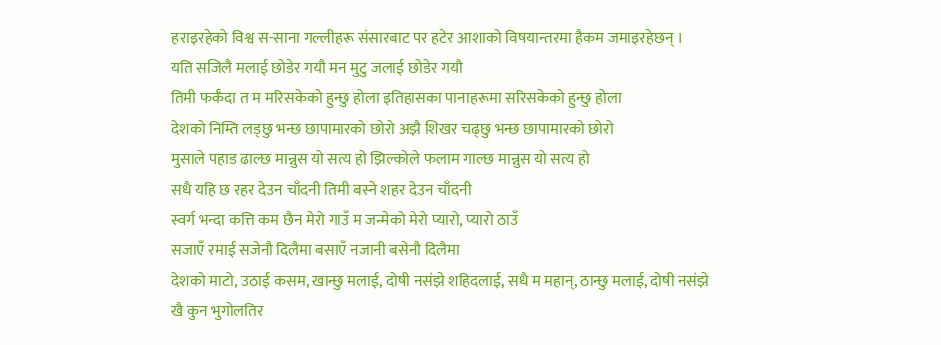हराइरहेको विश्व स-साना गल्लीहरू संसारबाट पर हटेर आशाको विषयान्तरमा हैकम जमाइरहेछन् ।
यति सजिलै मलाई छोडेर गयौ मन मुटु जलाई छोडेर गयौ
तिमी फर्कँदा त म मरिसकेको हुन्छु होला इतिहासका पानाहरूमा सरिसकेको हुन्छु होला
देशको निम्ति लड्छु भन्छ छापामारको छोरो अझै शिखर चढ्छु भन्छ छापामारको छोरो
मुसाले पहाड ढाल्छ मान्नुस यो सत्य हो झिल्कोले फलाम गाल्छ मान्नुस यो सत्य हो
सधै यहि छ रहर देउन चाँदनी तिमी बस्ने शहर देउन चाँदनी
स्वर्ग भन्दा कत्ति कम छैन मेरो गाउँ म जन्मेको मेरो प्यारो, प्यारो ठाउँ
सजाएँ रमाई सजेनौ दिलैमा बसाएँ नजानी बसेनौ दिलैमा
देशको माटो, उठाई कसम, खान्छु मलाई, दोषी नसंझे शहिदलाई, सधै म महान्, ठान्छु मलाई, दोषी नसंझे
खै कुन भुगोलतिर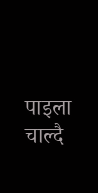पाइला चाल्दै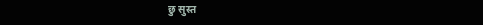छु सुस्त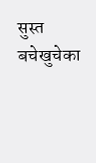सुस्त बचेखुचेका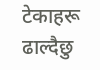टेकाहरू ढाल्दैछु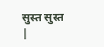सुस्त सुस्त
|